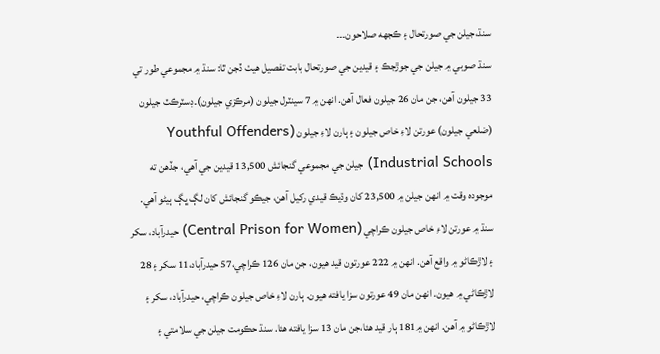سنڌ،جيلن جي صورتحال ۽ ڪجھه صلاحون۔۔۔
سنڌ صوبي ۾ جيلن جي جوڙجڪ ۽ قيدين جي صورتحال بابت تفصيل هيٺ ڏجن ٿا: سنڌ ۾ مجموعي طور تي 33 جيلون آهن، جن مان 26 جيلون فعال آهن. انهن ۾ 7 سينٽرل جيلون (مرڪزي جيلون)۔ڊسٽرڪٽ جيلون (ضلعي جيلون) عورتن لاءِ خاص جيلون ۽ ٻارن لاءِ جيلون (Youthful Offenders Industrial Schools) جيلن جي مجموعي گنجائش 13,500 قيدين جي آهي، جڏهن ته موجوده وقت ۾ انهن جيلن ۾ 23,500 کان وڌيڪ قيدي رکيل آهن، جيڪو گنجائش کان لڳ ڀڳ ٻيڻو آهي. سنڌ ۾ عورتن لاءِ خاص جيلون ڪراچي (Central Prison for Women) حيدرآباد، سکر ۽ لاڙڪاڻو ۾ واقع آهن. انهن ۾ 222 عورتون قيد هيون، جن مان 126 ڪراچي،57 حيدرآباد،11 سکر ۽ 28 لاڙڪاڻي ۾ هيون. انهن مان 49 عورتون سزا يافته هيون. ٻارن لاءِ خاص جيلون ڪراچي، حيدرآباد، سکر ۽ لاڙڪاڻو ۾ آهن. انهن ۾181 ٻار قيد هئا،جن مان 13 سزا يافته هئا. سنڌ حڪومت جيلن جي سلامتي ۽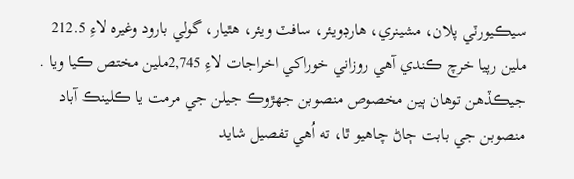سيڪيورٽي پلان، مشينري، هارڊويئر، سافٽ ويئر، هٿيار، گولي بارود وغيره لاءِ 212.5 ملين رپيا خرچ ڪندي آهي روزاني خوراکي اخراجات لاءِ 2,745ملين مختص ڪيا ويا . جيڪڏهن توهان ٻين مخصوص منصوبن جهڙوڪ جيلن جي مرمت يا ڪلينڪ آباد منصوبن جي بابت ڄاڻ چاهيو ٿا، ته اُهي تفصيل شايد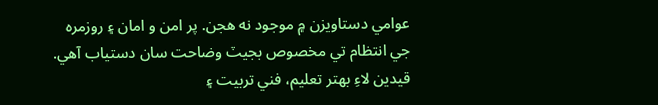عوامي دستاويزن ۾ موجود نه هجن. پر امن و امان ۽ روزمره جي انتظام تي مخصوص بجيٽ وضاحت سان دستياب آهي. قيدين لاءِ بهتر تعليم، فني تربيت ۽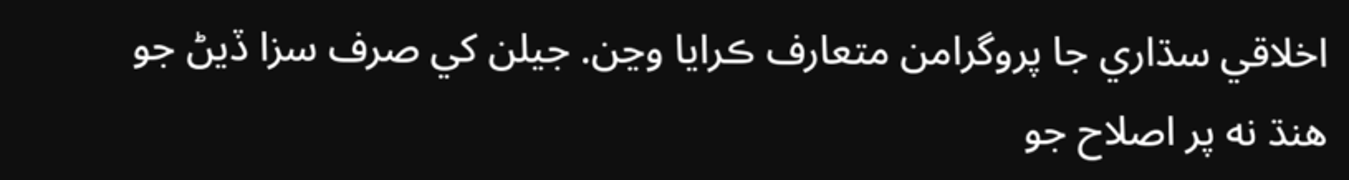اخلاقي سڌاري جا پروگرامن متعارف ڪرايا وڃن. جيلن کي صرف سزا ڏيڻ جو هنڌ نه پر اصلاح جو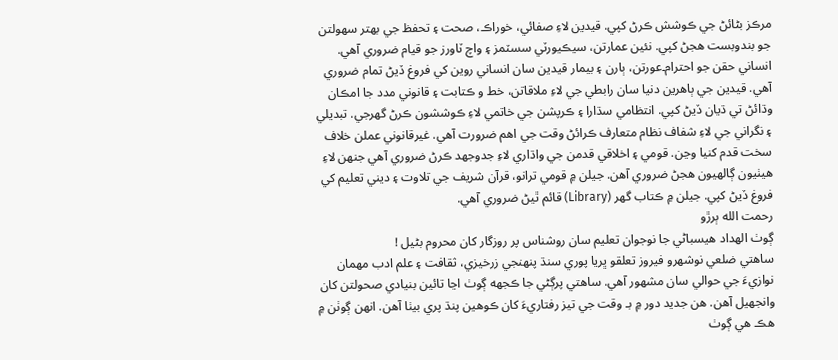مرڪز بڻائڻ جي ڪوشش ڪرڻ کپي. قيدين لاءِ صفائي، خوراڪ، صحت ۽ تحفظ جي بهتر سهولتن جو بندوبست هجڻ کپي. نئين عمارتن، سيڪيورٽي سسٽمز ۽ واچ ٽاورز جو قيام ضروري آھي. انساني حقن جو احترام۔عورتن، ٻارن ۽ بيمار قيدين سان انساني روين کي فروغ ڏيڻ تمام ضروري آھي. قيدين جي ٻاهرين دنيا سان رابطي جي لاءِ ملاقاتن، خط و ڪتابت ۽ قانوني مدد جا امڪان وڌائڻ تي ڌيان ڏيڻ کپي. انتظامي سڌارا ۽ ڪرپشن جي خاتمي لاءِ ڪوششون ڪرڻ گهرجي. تبديلي ۽ نگراني جي لاءِ شفاف نظام متعارف ڪرائڻ وقت جي اهم ضرورت آھي. غيرقانوني عملن خلاف سخت قدم کنيا وڃن. قومي ۽ اخلاقي قدمن جي واڌاري لاءِ جدوجهد ڪرڻ ضروري آھي جنهن لاءِ هيٺيون ڳالهيون هجڻ ضروري آھن. جيلن ۾ قومي ترانو، قرآن شريف جي تلاوت ۽ ديني تعليم کي فروغ ڏيڻ کپي. جيلن ۾ ڪتاب گهر (Library) قائم ٿيڻ ضروري آھي.
رحمت الله ٻرڙو
ڳوٺ الهداد هيسباڻي جا نوجوان تعليم سان روشناس پر روزگار کان محروم بڻيل !
ساھتي ضلعي نوشهرو فيروز تعلقو ڀريا پوري سنڌ پنهنجي زرخيزي، ثقافت ۽ علم ادب مھمان نوازيءَ جي حوالي سان مشھور آھي. ساھتي پرڳڻي جا ڪجهه ڳوٺ اڃا تائين بنيادي صحولتن کان وانجھيل آھن. ھن جديد دور ۾ بـ وقت جي تيز رفتاريءَ کان ڪوهين پنڌ پري بيٺا آهن. انهن ڳوٺن ۾ ھڪ ھي ڳوٺ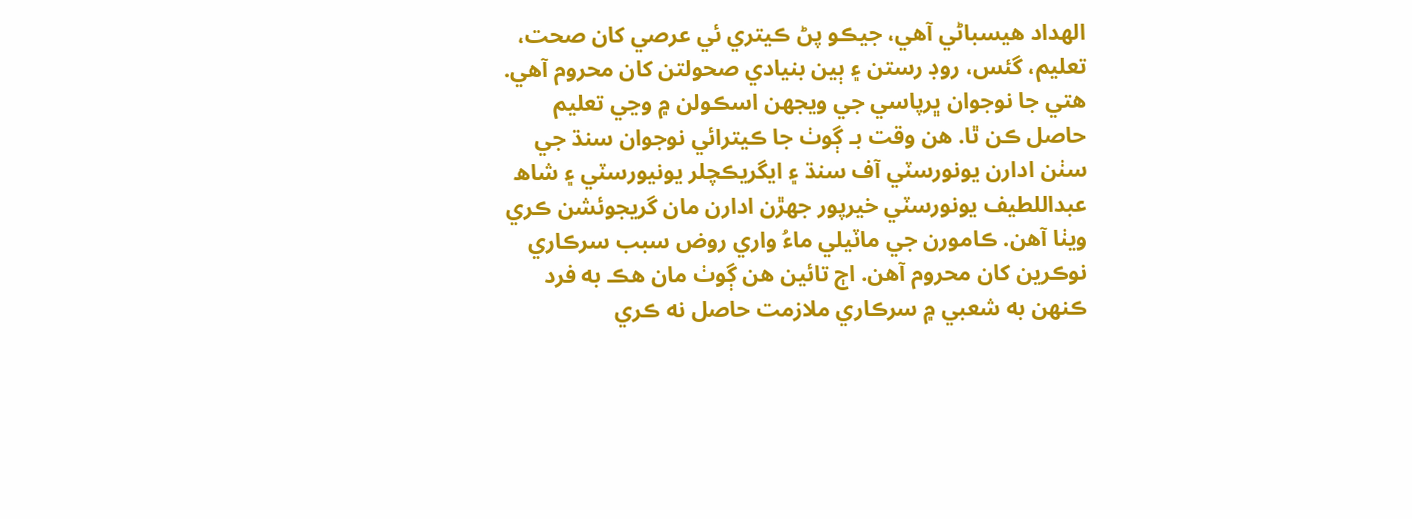الهداد هيسباڻي آھي، جيڪو پڻ ڪيتري ئي عرصي کان صحت، تعليم، گئس، روڊ رستن ۽ ٻين بنيادي صحولتن کان محروم آهي. ھتي جا نوجوان ڀرپاسي جي ويجھن اسڪولن ۾ وڃي تعليم حاصل ڪن ٿا. ھن وقت بـ ڳوٺ جا ڪيترائي نوجوان سنڌ جي سٺن ادارن يونورسٽي آف سنڌ ۽ ايگريڪچلر يونيورسٽي ۽ شاھ عبداللطيف يونورسٽي خيرپور جھڙن ادارن مان گريجوئشن ڪري ويٺا آھن. ڪامورن جي ماٽيلي ماءُ واري روض سبب سرڪاري نوڪرين کان محروم آھن. اڄ تائين هن ڳوٺ مان هڪ به فرد ڪنهن به شعبي ۾ سرڪاري ملازمت حاصل نه ڪري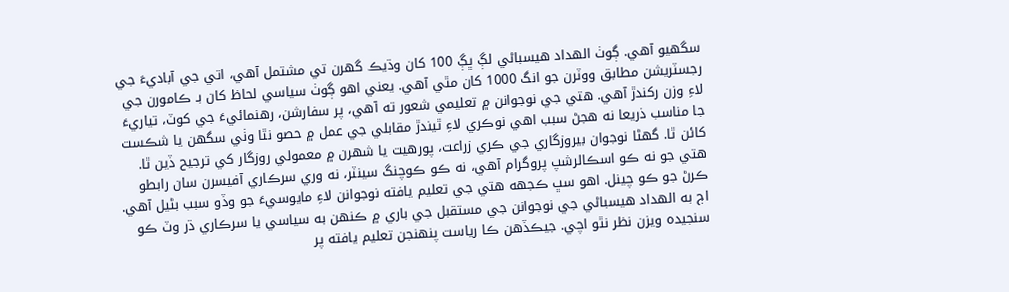سگهيو آهي. ڳوٺ الهداد هيسباڻي لڳ ڀڳ 100 کان وڌيڪ گهرن تي مشتمل آهي، اتي جي آباديءَ جي رجسٽريشن مطابق ووٽرن جو انگ 1000 کان مٿي آهي. يعني اهو ڳوٺ سياسي لحاظ کان بـ ڪامورن جي لاءِ وزن رکندڙ آهي. هتي جي نوجوانن ۾ تعليمي شعور ته آهي، پر سفارشن، رهنمائيءَ جي کوٽ، تياريءَ جا مناسب ذريعا نه هجڻ سبب اهي نوڪري لاءِ ٿيندڙ مقابلي جي عمل ۾ حصو نٿا وٺي سگهن يا شڪست کائن ٿا. گهڻا نوجوان بيروزگاري جي ڪري زراعت، پورهيت يا شهرن ۾ معمولي روزگار کي ترجيح ڏين ٿا. هتي جو نه ڪو اسڪالرشپ پروگرام آهي، نه ڪو ڪوچنگ سينٽر، نه وري سرڪاري آفيسرن سان رابطو ڪرڻ جو ڪو چينل. اهو سڀ ڪجهه هتي جي تعليم يافته نوجوانن لاءِ مايوسيءَ جو وڏو سبب بڻيل آهي. اڄ به الهداد هيسباڻي جي نوجوانن جي مستقبل جي باري ۾ ڪنهن به سياسي يا سرڪاري ڌر وٽ ڪو سنجيده ويزن نظر نٿو اچي. جيڪڏهن ڪا رياست پنهنجن تعليم يافته پر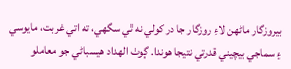بيروزگار ماڻهن لاءِ روزگار جا در کولي نه ٿي سگهي، ته اتي غربت، مايوسي ۽ سماجي بيچيني قدرتي نتيجا هوندا. ڳوٺ الهداد هيسباڻي جو معاملو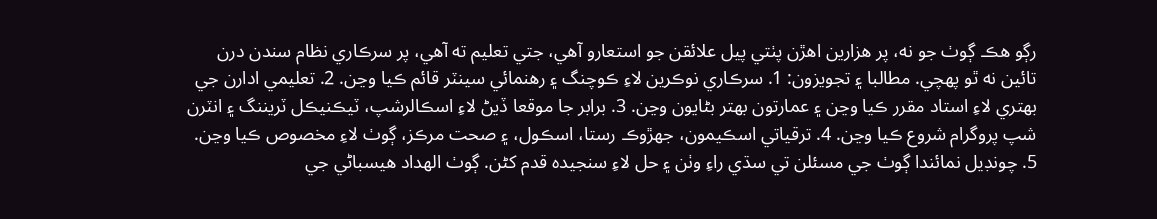رڳو هڪ ڳوٺ جو نه، پر هزارين اهڙن پٺتي پيل علائقن جو استعارو آهي، جتي تعليم ته آهي، پر سرڪاري نظام سندن درن تائين نه ٿو پهچي. مطالبا ۽ تجويزون: 1. سرڪاري نوڪرين لاءِ ڪوچنگ ۽ رهنمائي سينٽر قائم ڪيا وڃن. 2. تعليمي ادارن جي بهتري لاءِ استاد مقرر ڪيا وڃن ۽ عمارتون بهتر بڻايون وڃن. 3. برابر جا موقعا ڏيڻ لاءِ اسڪالرشپ، ٽيڪنيڪل ٽريننگ ۽ انٽرن شپ پروگرام شروع ڪيا وڃن. 4. ترقياتي اسڪيمون، جهڙوڪ رستا، اسڪول، ۽ صحت مرڪز، ڳوٺ لاءِ مخصوص ڪيا وڃن. 5. چونڊيل نمائندا ڳوٺ جي مسئلن تي سڌي راءِ وٺن ۽ حل لاءِ سنجيده قدم کڻن. ڳوٺ الهداد هيسباڻي جي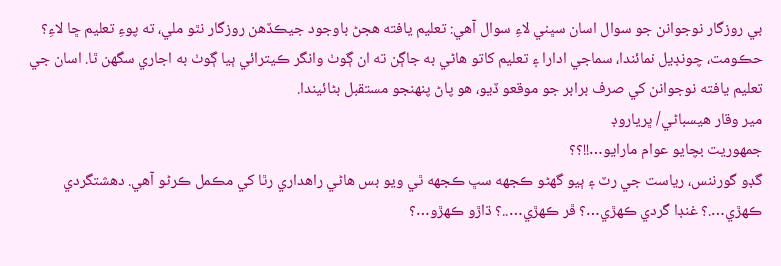بي روزگار نوجوانن جو سوال اسان سڀني لاءِ سوال آهي: تعليم يافته هجڻ باوجود جيڪڏهن روزگار نٿو ملي، ته پوءِ تعليم ڇا لاءِ؟ حڪومت، چونڊيل نمائندا، سماجي ادارا ۽ تعليم کاتو هاڻي به جاڳن ته ان ڳوٺ وانگر ڪيترائي ٻيا ڳوٺ به اجاري سگهن ٿا. اسان جي تعليم يافته نوجوانن کي صرف برابر جو موقعو ڏيو، هو پاڻ پنهنجو مستقبل بڻائيندا.
مير وقار هيسباڻي/ ڀرياروڊ
جمهوريت بچايو عوام مارايو…!!؟؟
گڊو گورننس، رياست جي رٽ ۽ ٻيو گهڻو ڪجهه سڀ ڪجهه ٿي ويو بس هاڻي راهداري رٿا کي مڪمل ڪرڻو آهي. دهشتگردي ڪهڙي….؟ غنڊا گردي ڪهڙي…؟ ڦر ڪهڙي…..؟ ڌاڙو ڪهڙو…؟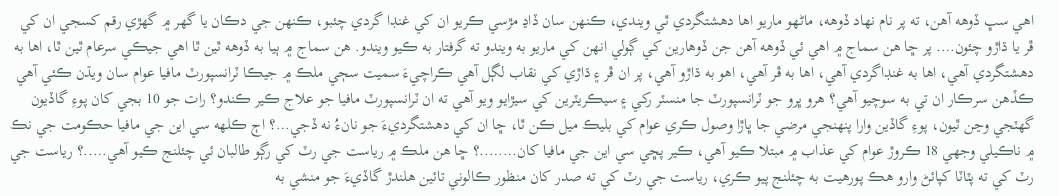اهي سڀ ڏوهه آهن، ته پر نام نهاد ڏوهه، ماڻهو ماريو اها دهشتگردي ٿي ويندي، ڪنهن سان ڏاڍ مڙسي ڪريو ان کي غنڊا گردي چئبو، ڪنهن جي دڪان يا گهر ۾ گهڙي رقم کسجي ان کي ڦر يا ڌاڙو چئون…. پر ڇا هن سماج ۾ اهي ئي ڏوهه آهن جن ڏوهارين کي ڳولي انهن کي ماريو به ويندو ته گرفتار به ڪيو ويندو. هن سماج ۾ ٻيا به ڏوهه ٿين ٿا اهي جيڪي سرعام ٿين ٿا، اها به دهشتگردي آهي، اها به غنڊاگردي آهي، اها به ڦر آهي، اهو به ڌاڙو آهي، پر ان ڦر ۽ ڌاڙي کي نقاب لڳل آهي ڪراچيءَ سميت سڄي ملڪ ۾ جيڪا ٽرانسپورٽ مافيا عوام سان ويڌن ڪئي آهي ڪڏهن سرڪار ان تي به سوچيو آهي؟ هرو ڀرو جو ٽرانسپورٽ جا منسٽر رکي ۽ سيڪريٽرين کي سيڙايو ويو آهي ته ان ٽرانسپورٽ مافيا جو علاج ڪير ڪندو؟ رات جو 10 بجي کان پوءِ گاڏيون گهٽجي وڃن ٿيون، پوءِ گاڏين وارا پنهنجي مرضي جا ڀاڙا وصول ڪري عوام کي بليڪ ميل ڪن ٿا، ڇا ان کي دهشتگرديءَ جو نانءُ نه ڏجي…؟ اڄ ڪلهه سي اين جي مافيا حڪومت جي نڪ ۾ ناڪيلي وجهي 18 ڪروڙ عوام کي عذاب ۾ مبتلا ڪيو آهي، ڪير پڇي سي اين جي مافيا کان……..؟ ڇا هن ملڪ ۾ رياست جي رٽ کي رڳو طالبان ئي چئلنج ڪيو آهي…..؟ رياست جي رٽ کي ته پٽاٽا کپائڻ وارو هڪ پورهيت به چئلنج پيو ڪري، رياست جي رٽ کي ته صدر کان منظور ڪالوني تائين هلندڙ گاڏيءَ جو منشي به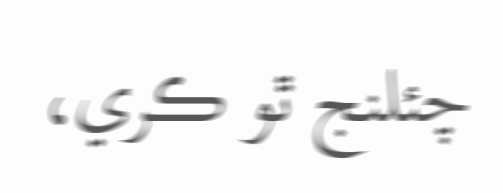چئلنج ٿو ڪري،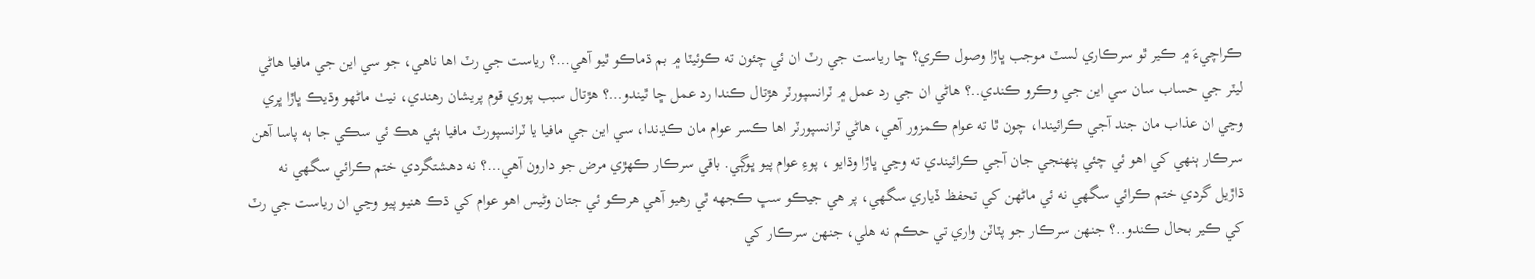ڪراچيءَ ۾ ڪير ٿو سرڪاري لسٽ موجب ڀاڙا وصول ڪري؟ ڇا رياست جي رٽ ان ئي چئون ته ڪوئيٽا ۾ بم ڌماڪو ٿيو آهي…؟ رياست جي رٽ اها ناهي، جو سي اين جي مافيا هاڻي ليٽر جي حساب سان سي اين جي وڪرو ڪندي..؟ هاڻي ان جي رد عمل ۾ ٽرانسپورٽر هڙتال ڪندا رد عمل ڇا ٿيندو…؟ هڙتال سبب پوري قوم پريشان رهندي، نيٺ ماڻهو وڌيڪ ڀاڙا ڀري وڃي ان عذاب مان جند آجي ڪرائيندا، چون ٿا ته عوام ڪمزور آهي، هاڻي ٽرانسپورٽر اها ڪسر عوام مان ڪڍندا، سي اين جي مافيا يا ٽرانسپورٽ مافيا ٻئي هڪ ئي سڪي جا ٻه پاسا آهن سرڪار ٻنهي کي اهو ئي چئي پنهنجي جان آجي ڪرائيندي ته وڃي ڀاڙا وڌايو ، پوءِ عوام پيو ڀوڳي. باقي سرڪار ڪهڙي مرض جو دارون آهي…؟ نه دهشتگردي ختم ڪرائي سگهي نه ڌاڙيل گردي ختم ڪرائي سگهي نه ئي ماڻهن کي تحفظ ڏياري سگهي، پر هي جيڪو سڀ ڪجهه ٿي رهيو آهي هرڪو ئي جتان وڻيس اهو عوام کي ڌڪ هنيو پيو وڃي ان رياست جي رٽ کي ڪير بحال ڪندو..؟ جنهن سرڪار جو پٽاٽن واري تي حڪم نه هلي، جنهن سرڪار کي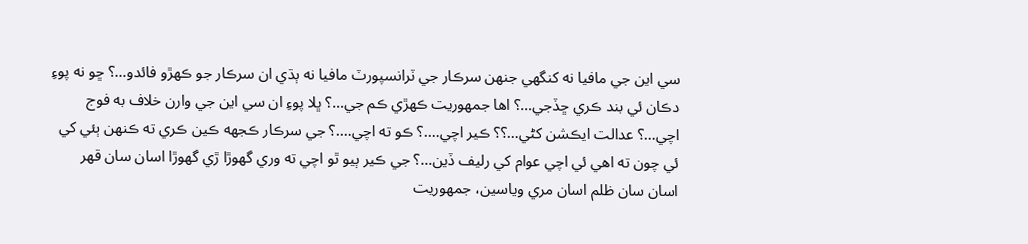سي اين جي مافيا نه کنگهي جنهن سرڪار جي ٽرانسپورٽ مافيا نه ٻڌي ان سرڪار جو ڪهڙو فائدو…؟ ڇو نه پوءِ دڪان ئي بند ڪري ڇڏجي…؟ اها جمهوريت ڪهڙي ڪم جي…؟ ڀلا پوءِ ان سي اين جي وارن خلاف به فوج اچي…؟ عدالت ايڪشن کڻي…؟؟ ڪير اچي….؟ ڪو ته اچي….؟ جي سرڪار ڪجهه ڪين ڪري ته ڪنهن ٻئي کي ئي چون ته اهي ئي اچي عوام کي رليف ڏين…؟ جي ڪير ٻيو ٿو اچي ته وري گهوڙا ڙي گهوڙا اسان سان قهر اسان سان ظلم اسان مري وياسين، جمهوريت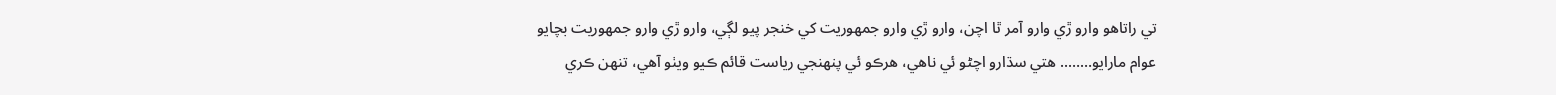تي راتاهو وارو ڙي وارو آمر ٿا اچن، وارو ڙي وارو جمهوريت کي خنجر پيو لڳي، وارو ڙي وارو جمهوريت بچايو عوام مارايو…….. هتي سڌارو اچڻو ئي ناهي، هرڪو ئي پنهنجي رياست قائم ڪيو ويٺو آهي، تنهن ڪري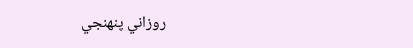روزاني پنهنجي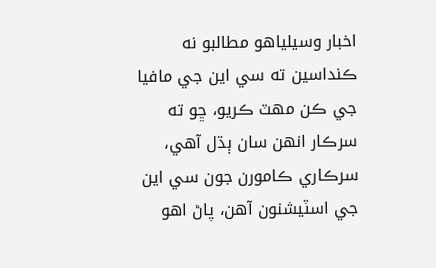اخبار وسيلياهو مطالبو نه ڪنداسين ته سي اين جي مافيا جي ڪن مهٽ ڪريو، ڇو ته سرڪار انهن سان ٻڌل آهي، سرڪاري ڪامورن جون سي اين جي اسٽيشنون آهن، پاڻ اهو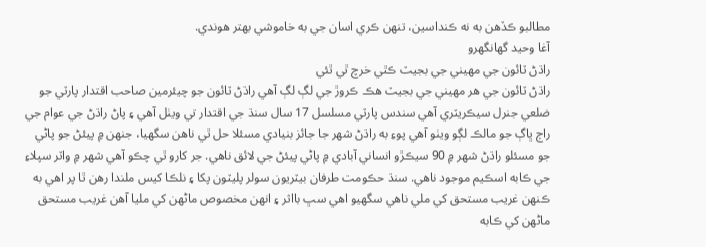مطالبو ڪڏهن به نه ڪنداسين، تنهن ڪري اسان جي به خاموشي بهتر هوندي.
آغا وحيد گهانگهرو
راڌڻ ٽائون جي مهيني جي بجيٽ ڪٿي خرچ ٿي ٿئي
راڌڻ ٽائون جي هر مهيني جي بجيٽ هڪ ڪروڙ جي لڳ لڳ آهي راڌڻ ٽائون جو چيئرمين صاحب اقتدار پارٽي جو ضلعي جنرل سيڪريٽري آهي سندس پارٽي مسلسل 17 سال سنڌ جي اقتدار تي ويٺل آهي ۽ پاڻ راڌڻ جي عوام جي راڄ ڀاڳ جو مالڪ لڳو ويٺو آهي پوءِ به راڌڻ شهر جا جائز بنيادي مسئلا حل ٿي ناهن سگھيا، جنهن ۾ پيئڻ جو پاڻي جو مسئلو راڌڻ شهر ۾ 90 سيڪڙو انساني آبادي ۾ پاڻي پيئڻ جي لائق ناهي. جر کارو ٿي چڪو آهي شهر ۾ واٽر سپلاءِ جي ڪابه اسڪيم موجود ناهي. سنڌ حڪومت طرفان بيٽريون سولر پليٽون پکا ۽ نلڪا کيس ملندا رهن ٿا پر اهي به ڪنهن غريب مستحق کي ملي ناهي سگھيو اهي سڀ بااثر ۽ انهن مخصوص ماڻهن کي مليا آهن غريب مستحق ماڻهن کي ڪابه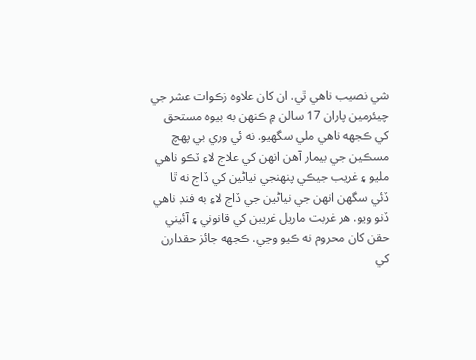شي نصيب ناهي ٿي. ان کان علاوه زڪوات عشر جي چيئرمين پاران 17 سالن ۾ ڪنهن به بيوه مستحق کي ڪجھه ناهي ملي سگھيو. نه ئي وري بي پهچ مسڪين جي بيمار آهن انهن کي علاج لاءِ ٽڪو ناهي مليو ۽ غريب جيڪي پنهنجي نياڻين کي ڏاج نه ٿا ڏئي سگھن انهن جي نياڻين جي ڏاج لاءِ به فنڊ ناهي ڏنو ويو. هر غربت ماريل غريبن کي قانوني ۽ آئيني حقن کان محروم نه ڪيو وڃي. ڪجھه جائز حقدارن کي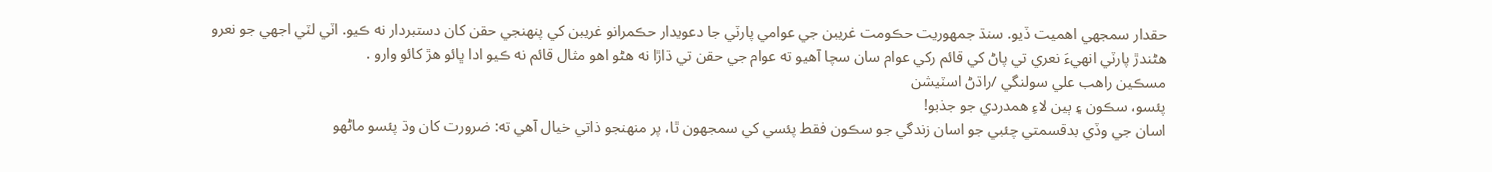حقدار سمجھي اهميت ڏيو. سنڌ جمهوريت حڪومت غريبن جي عوامي پارٽي جا دعويدار حڪمرانو غريبن کي پنهنجي حقن کان دستبردار نه ڪيو. اٽي لٽي اجهي جو نعرو هڻندڙ پارٽي انهيءَ نعري تي پاڻ کي قائم رکي عوام سان سچا آهيو ته عوام جي حقن تي ڌاڙا نه هڻو اهو مثال قائم نه ڪيو ادا ڀائو هڙ کائو وارو .
مسڪين راهب علي سولنگي /راڌڻ اسٽيشن
پئسو، سڪون ۽ ٻين لاءِ ھمدردي جو جذبو!
اسان جي وڏي بدقسمتي چئبي جو اسان زندگي جو سڪون فقط پئسي کي سمجھون ٿا، پر منھنجو ذاتي خيال آھي ته: ضرورت کان وڌ پئسو ماڻھو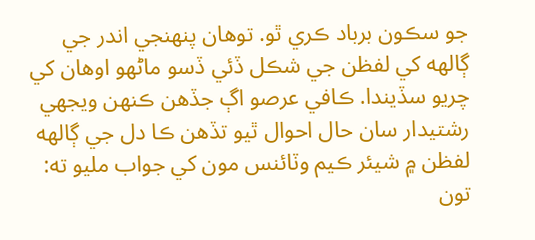جو سڪون برباد ڪري ٿو. توھان پنھنجي اندر جي ڳالھه کي لفظن جي شڪل ڏئي ڏسو ماڻھو اوھان کي چريو سڏيندا. ڪافي عرصو اڳ جڏھن ڪنھن ويجھي رشتيدار سان حال احوال ٿيو تڏھن ڪا دل جي ڳالھه لفظن ۾ شيئر ڪيم وٽائنس مون کي جواب مليو ته: تون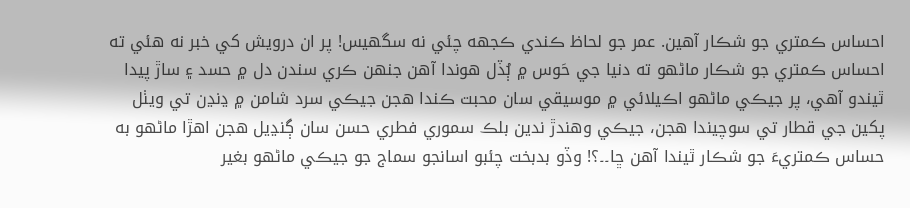احساس ڪمتري جو شڪار آھين. عمر جو لحاظ ڪندي ڪجھه چئي نه سگھيس! پر ان درويش کي خبر نه ھئي ته احساس ڪمتري جو شڪار ماڻھو ته دنيا جي حَوس ۾ ٻُڏل ھوندا آھن جنھن ڪري سندن دل ۾ حسد ۽ ساڙ پيدا ٿيندو آھي، پر جيڪي ماڻھو اڪيلائي ۾ موسيقي سان محبت ڪندا ھجن جيڪي سرد شامن ۾ ڍنڍن تي ويٺل پکين جي قطار تي سوچيندا ھجن، جيڪي وھندڙ ندين بلڪ سموري فطري حسن سان ڳنڍيل ھجن اھڙا ماڻھو به حساس ڪمتريءَ جو شڪار ٿيندا آھن ڇا۔۔؟! وڏو بدبخت چئبو اسانجو سماج جو جيڪي ماڻھو بغير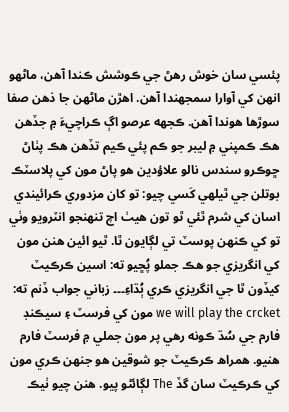پئسي سان خوش رھڻ جي ڪوشش ڪندا آھن، ماڻھو انھن کي آوارا سمجھندا آھن. اھڙن ماڻھن جا ذھن صفا سوڙھا ھوندا آھن. ڪجھه عرصو اڳ ڪراچيءَ ۾ جڏھن ھڪ ڪمپني ۾ ليبر جو ڪم پئي ڪيم تڏھن ھڪ پٺاڻ ڇوڪرو سندس نالو علاؤدين ھو پاڻ مون کي پلاسٽڪ بوتلن جي ٿيلھي کَسي چيو: تو کان مزدوري ڪرائيندي اسان کي شرم ٿئي ٿو تون ھيٺ اچ تنھنجو انٽرويو وٺي تو کي ڪنھن پوسٽ تي لڳايون ٿا. ٿيو ائين ھنن مون کي انگريزي جو ھڪ جملو پُڇيو ته: اسين ڪرڪيٽ کيڏون ٿا جي انگريزي ڪري ٻُڌاءِ۔۔۔ زباني جواب ڏنم ته: we will play the crcket مون کي فرسٽ ۽ سيڪنڊ فارم جي سُڌ ڪونه رھي پر مون جملي ۾ فرسٽ فارم ھنيو. ھمراھ ڪرڪيٽ جو شوقين ھو جنھن ڪري مون کي ڪرڪيٽ سان گڏ The لڳائڻو پيو. ھنن چيو ٺيڪ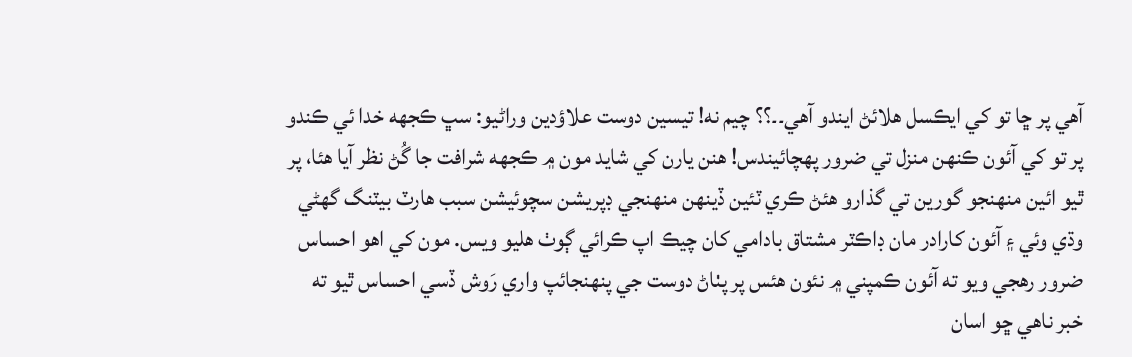آھي پر ڇا تو کي ايڪسل ھلائڻ ايندو آھي۔۔؟؟ چيم نه! تيسين دوست علاؤدين وراڻيو: سڀ ڪجھه خدا ئي ڪندو پر تو کي آئون ڪنھن منزل تي ضرور پھچائيندس! ھنن يارن کي شايد مون ۾ ڪجھه شرافت جا گُڻ نظر آيا ھئا، پر ٿيو ائين منھنجو گورين تي گذارو ھئڻ ڪري ٽئين ڏينھن منھنجي ڊپريشن سچوئيشن سبب ھارٽ بيٽنگ گھڻي وڌي وئي ۽ آئون کارادر مان ڊاڪٽر مشتاق بادامي کان چيڪ اپ ڪرائي ڳوٺ ھليو ويس. مون کي اھو احساس ضرور رھجي ويو ته آئون ڪمپني ۾ نئون ھئس پر پٺاڻ دوست جي پنھنجائپ واري رَوش ڏسي احساس ٿيو ته خبر ناھي ڇو اسان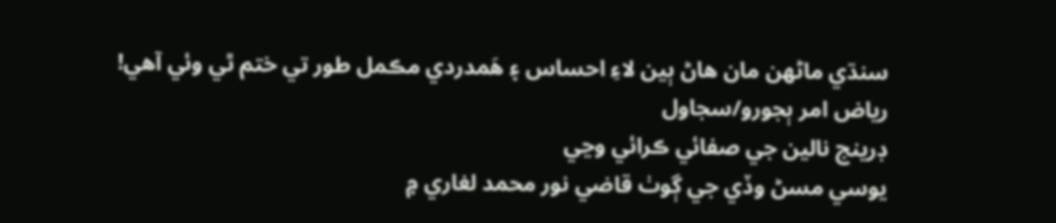سنڌي ماڻھن مان ھاڻ ٻين لاءِ احساس ۽ ھَمدردي مڪمل طور تي ختم ٿي وئي آھي!
رياض امر ٻجورو/سجاول
ڊرينج نالين جي صفائي ڪرائي وڃي
يوسي مسڻ وڏي جي ڳوٺ قاضي نور محمد لغاري ۾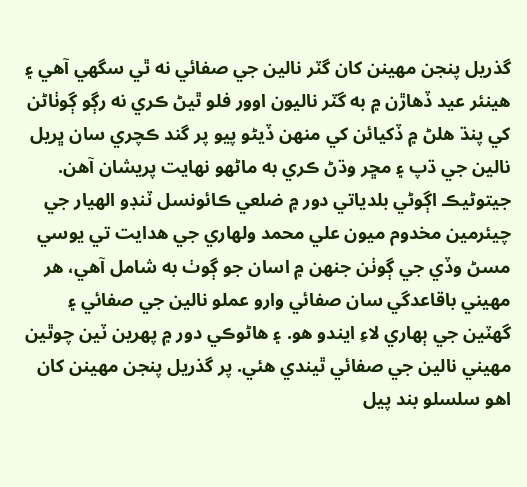گذريل پنجن مهينن کان گٽر نالين جي صفائي نه ٿي سگهي آهي ۽ هينئر عيد ڏهاڙن ۾ به گٽر ناليون اوور فلو ٿيڻ ڪري نه رڳو ڳوٺاڻن کي پنڌ هلڻ ۾ ڏکيائن کي منهن ڏيڻو پيو پر گند ڪچري سان ڀريل نالين جي ڌپ ۽ مڇر وڌڻ ڪري به ماڻهو نهايت پريشان آهن. جيتوڻيڪ اڳوڻي بلدياتي دور ۾ ضلعي ڪائونسل ٽنڊو الهيار جي چيئرمين مخدوم ميون علي محمد ولھاري جي هدايت تي يوسي مسڻ وڏي جي ڳوٺن جنهن ۾ اسان جو ڳوٺ به شامل آهي، هر مهيني باقاعدگي سان صفائي وارو عملو نالين جي صفائي ۽ گهٽين جي ٻهاري لاءِ ايندو هو. ۽ هاڻوڪي دور ۾ پهرين ٽين چوٿين مهيني نالين جي صفائي ٿيندي هئي. پر گذريل پنجن مهينن کان اهو سلسلو بند پيل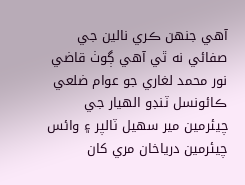آهي جنهن ڪري نالين جي صفائي نه ٿي آهي ڳوٺ قاضي نور محمد لغاري جو عوام ضلعي ڪائونسل ٽنڊو الهيار جي چيئرمين مير سهيل ٽالپر ۽ وائس چيئرمين درياخان مري کان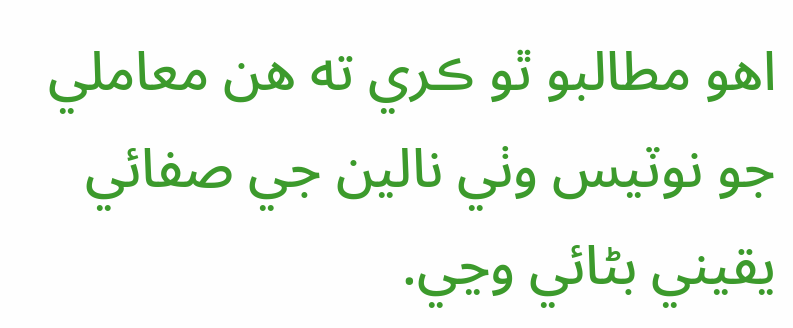اهو مطالبو ٿو ڪري ته هن معاملي جو نوٽيس وٺي نالين جي صفائي يقيني بڻائي وڃي.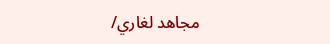مجاھد لغاري/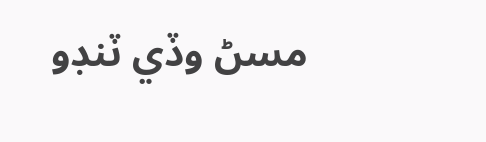مسڻ وڏي ٽنڊو